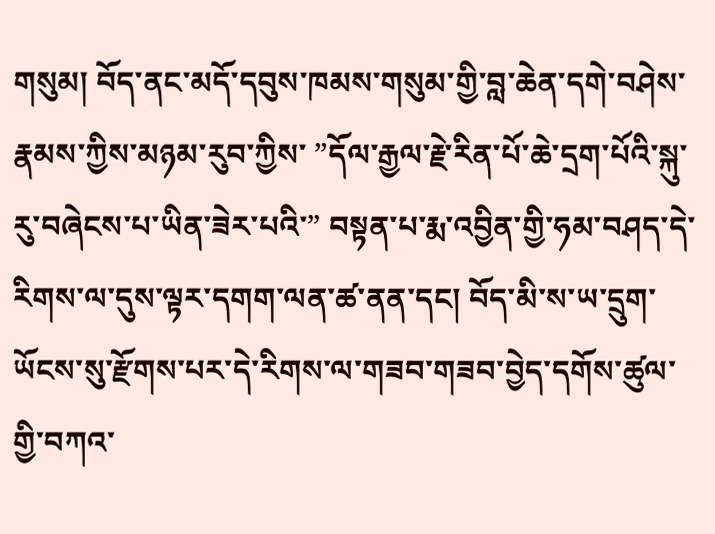གསུམ། བོད་ནང་མདོ་དབུས་ཁམས་གསུམ་གྱི་བླ་ཆེན་དགེ་བཤེས་རྣམས་ཀྱིས་མཉམ་རུབ་ཀྱིས་ ”དོལ་རྒྱལ་རྗེ་རིན་པོ་ཆེ་དྲག་པོའི་སྐུ་རུ་བཞེངས་པ་ཡིན་ཟེར་པའི་” བསྟན་པ་རྨ་འབྱིན་གྱི་ཧམ་བཤད་དེ་རིགས་ལ་དུས་ལྟར་དགག་ལན་ཚ་ནན་དང། བོད་མི་ས་ཡ་དྲུག་ཡོངས་སུ་རྫོགས་པར་དེ་རིགས་ལ་གཟབ་གཟབ་བྱེད་དགོས་ཚུལ་གྱི་བཀའ་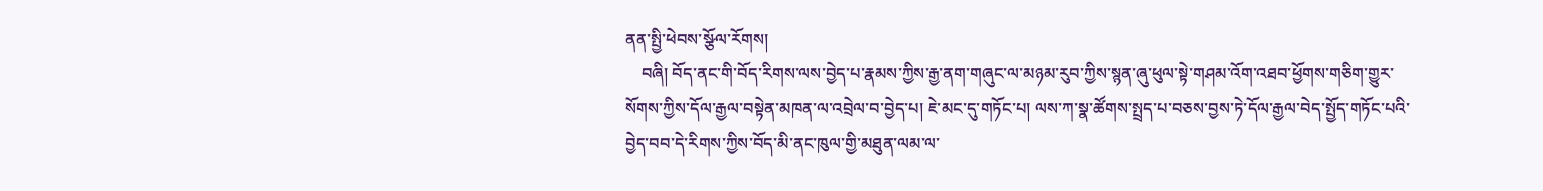ནན་སྤྱི་ཕེབས་སྩོལ་རོགས།
    བཞི། བོད་ནང་གི་བོད་རིགས་ལས་བྱེད་པ་རྣམས་ཀྱིས་རྒྱ་ནག་གཞུང་ལ་མཉམ་རུབ་ཀྱིས་སྙན་ཞུ་ཕུལ་སྟེ་གཤམ་འོག་འཐབ་ཕྱོགས་གཅིག་གྱུར་སོགས་ཀྱིས་དོལ་རྒྱལ་བསྟེན་མཁན་ལ་འབྲེལ་བ་བྱེད་པ། ཇེ་མང་དུ་གཏོང་པ། ལས་ཀ་སྣ་ཚོགས་སྤྲད་པ་བཅས་བྱས་ཏེ་དོལ་རྒྱལ་བེད་སྤྱོད་གཏོང་པའི་བྱེད་བབ་དེ་རིགས་ཀྱིས་བོད་མི་ནང་ཁུལ་གྱི་མཐུན་ལམ་ལ་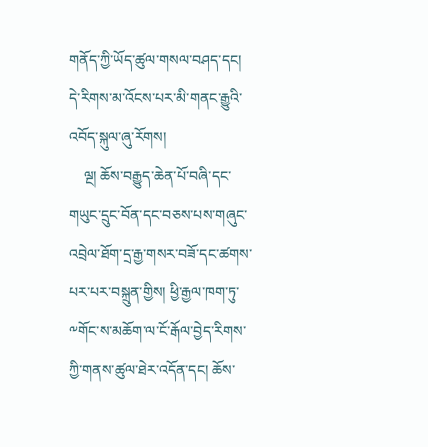གནོད་ཀྱི་ཡོད་ཚུལ་གསལ་བཤད་དང། དེ་རིགས་མ་འོངས་པར་མི་གནང་རྒྱུའི་འབོད་སྐུལ་ཞུ་རོགས།
    ལྔ། ཆོས་བརྒྱུད་ཆེན་པོ་བཞི་དང་གཡུང་དྲུང་བོན་དང་བཅས་པས་གཞུང་འབྲེལ་ཐོག་དྲ་རྒྱ་གསར་བཟོ་དང་ཚགས་པར་པར་བསྐྲུན་གྱིས། ཕྱི་རྒྱལ་ཁག་ཏུ་༸གོང་ས་མཆོག་ལ་ངོ་རྒོལ་བྱེད་རིགས་ཀྱི་གནས་ཚུལ་ཐེར་འདོན་དང། ཆོས་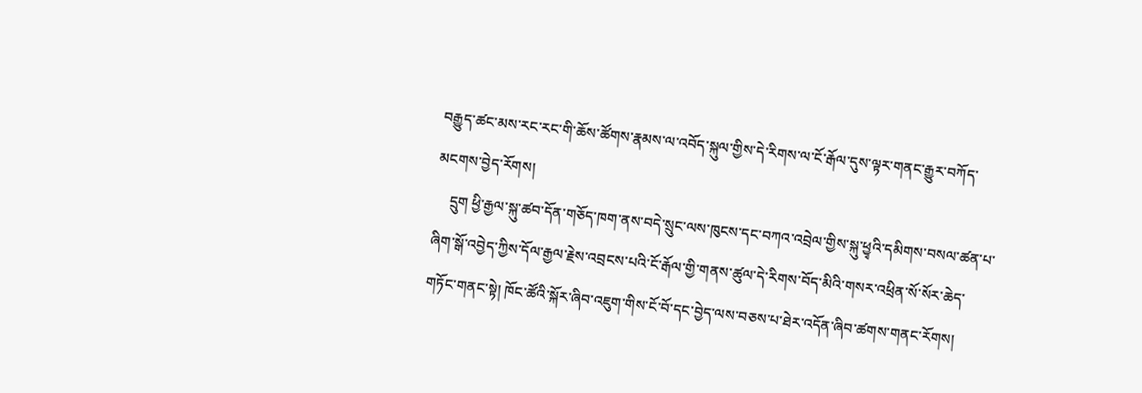བརྒྱུད་ཚང་མས་རང་རང་གི་ཆོས་ཚོགས་རྣམས་ལ་འབོད་སྐུལ་གྱིས་དེ་རིགས་ལ་ངོ་རྒོལ་དུས་ལྟར་གནང་རྒྱུར་བཀོད་མངགས་བྱེད་རོགས།
    དྲུག ཕྱི་རྒྱལ་སྐུ་ཚབ་དོན་གཅོད་ཁག་ནས་བདེ་སྲུང་ལས་ཁུངས་དང་བཀའ་འབྲེལ་གྱིས་སྐུ་ཕྱྭའི་དམིགས་བསལ་ཚན་པ་ཞིག་སྒོ་འབྱེད་ཀྱིས་དོལ་རྒྱལ་རྗེས་འབྲངས་པའི་ངོ་རྒོལ་གྱི་གནས་ཚུལ་དེ་རིགས་བོད་མིའི་གསར་འཕྲིན་སོ་སོར་ཆེད་གཏོང་གནང་སྟེ། ཁོང་ཚོའི་སྐོར་ཞིབ་འཇུག་གིས་ངོ་བོ་དང་བྱེད་ལས་བཅས་པ་ཐེར་འདོན་ཞིབ་ཚགས་གནང་རོགས།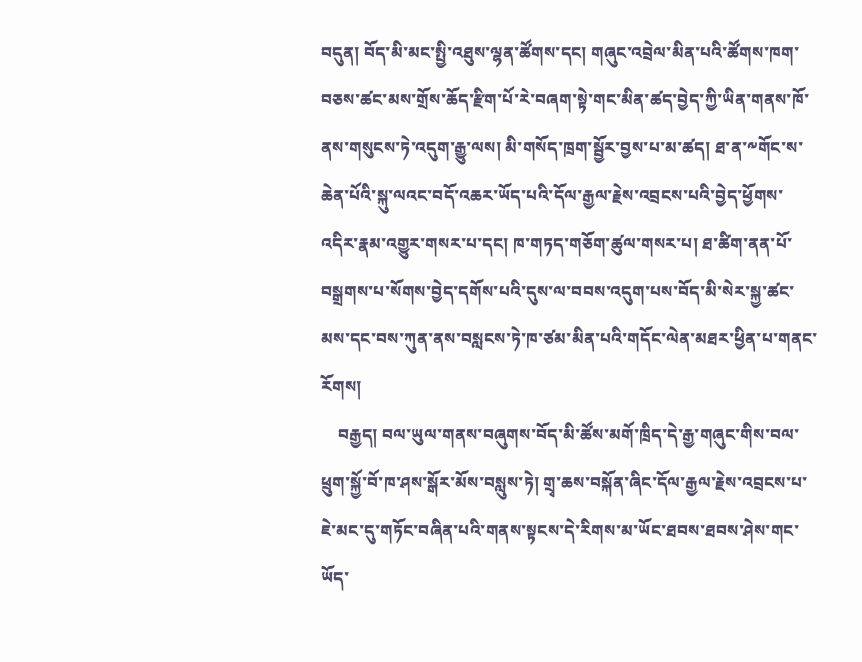བདུན། བོད་མི་མང་སྤྱི་འཐུས་ལྷན་ཚོགས་དང། གཞུང་འབྲེལ་མིན་པའི་ཚོགས་ཁག་བཅས་ཚང་མས་གྲོས་ཆོད་རྫིག་པོ་རེ་བཞག་སྟེ་གང་མིན་ཚད་བྱེད་ཀྱི་ཡིན་གནས་ཁོ་ནས་གསུངས་ཏེ་འདུག་རྒྱུ་ལས། མི་གསོད་ཁྲག་སྦྱོར་བྱས་པ་མ་ཚད། ཐ་ན་༸གོང་ས་ཆེན་པོའི་སྐུ་ལའང་བདོ་འཆར་ཡོད་པའི་དོལ་རྒྱལ་རྗེས་འབྲངས་པའི་བྱེད་ཕྱོགས་འདིར་རྣམ་འགྱུར་གསར་པ་དང། ཁ་གཏད་གཅོག་ཚུལ་གསར་པ། ཐ་ཚིག་ནན་པོ་བསྒྲགས་པ་སོགས་བྱེད་དགོས་པའི་དུས་ལ་བབས་འདུག་པས་བོད་མི་སེར་སྐྱ་ཚང་མས་དང་བས་ཀུན་ནས་བསླངས་ཏེ་ཁ་ཙམ་མིན་པའི་གདོང་ལེན་མཐར་ཕྱིན་པ་གནང་རོགས།
    བརྒྱད། བལ་ཡུལ་གནས་བཞུགས་བོད་མི་ཚོས་མགོ་ཁྲིད་དེ་རྒྱ་གཞུང་གིས་བལ་ཕྲུག་སྐྱོ་བོ་ཁ་ཤས་སྒོར་མོས་བསླུས་ཏེ། གྲྭ་ཆས་བསྐོན་ཞིང་དོལ་རྒྱལ་རྗེས་འབྲངས་པ་ཇེ་མང་དུ་གཏོང་བཞིན་པའི་གནས་སྟངས་དེ་རིགས་མ་ཡོང་ཐབས་ཐབས་ཤེས་གང་ཡོད་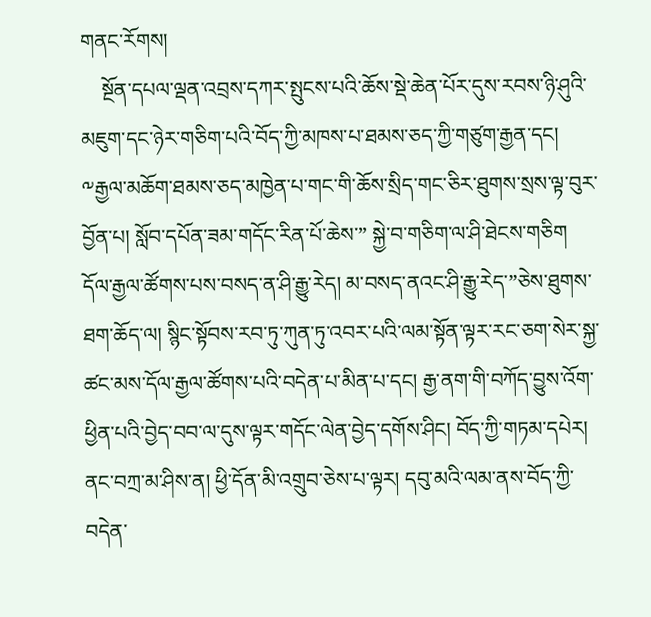གནང་རོགས།
    སྔོན་དཔལ་ལྡན་འབྲས་དཀར་སྤུངས་པའི་ཆོས་སྡེ་ཆེན་པོར་དུས་རབས་ཉི་ཤུའི་མཇུག་དང་ཉེར་གཅིག་པའི་བོད་ཀྱི་མཁས་པ་ཐམས་ཅད་ཀྱི་གཙུག་རྒྱན་དང། ༸རྒྱལ་མཆོག་ཐམས་ཅད་མཁྱེན་པ་གང་གི་ཆོས་སྲིད་གང་ཅིར་ཐུགས་སྲས་ལྟ་བུར་བྱོན་པ། སློབ་དཔོན་ཟམ་གདོང་རིན་པོ་ཆེས་” སྐྱེ་བ་གཅིག་ལ་ཤི་ཐེངས་གཅིག དོལ་རྒྱལ་ཚོགས་པས་བསད་ན་ཤི་རྒྱུ་རེད། མ་བསད་ནའང་ཤི་རྒྱུ་རེད་”ཅེས་ཐུགས་ཐག་ཆོད་ལ། སྙིང་སྟོབས་རབ་ཏུ་ཀུན་ཏུ་འབར་པའི་ལམ་སྟོན་ལྟར་རང་ཅག་སེར་སྐྱ་ཚང་མས་དོལ་རྒྱལ་ཚོགས་པའི་བདེན་པ་མིན་པ་དང། རྒྱ་ནག་གི་བཀོད་བྱུས་འོག་ཕྱིན་པའི་བྱེད་བབ་ལ་དུས་ལྟར་གདོང་ལེན་བྱེད་དགོས་ཤིང། བོད་ཀྱི་གཏམ་དཔེར། ནང་བཀྲ་མ་ཤིས་ན། ཕྱི་དོན་མི་འགྲུབ་ཅེས་པ་ལྟར། དབུ་མའི་ལམ་ནས་བོད་ཀྱི་བདེན་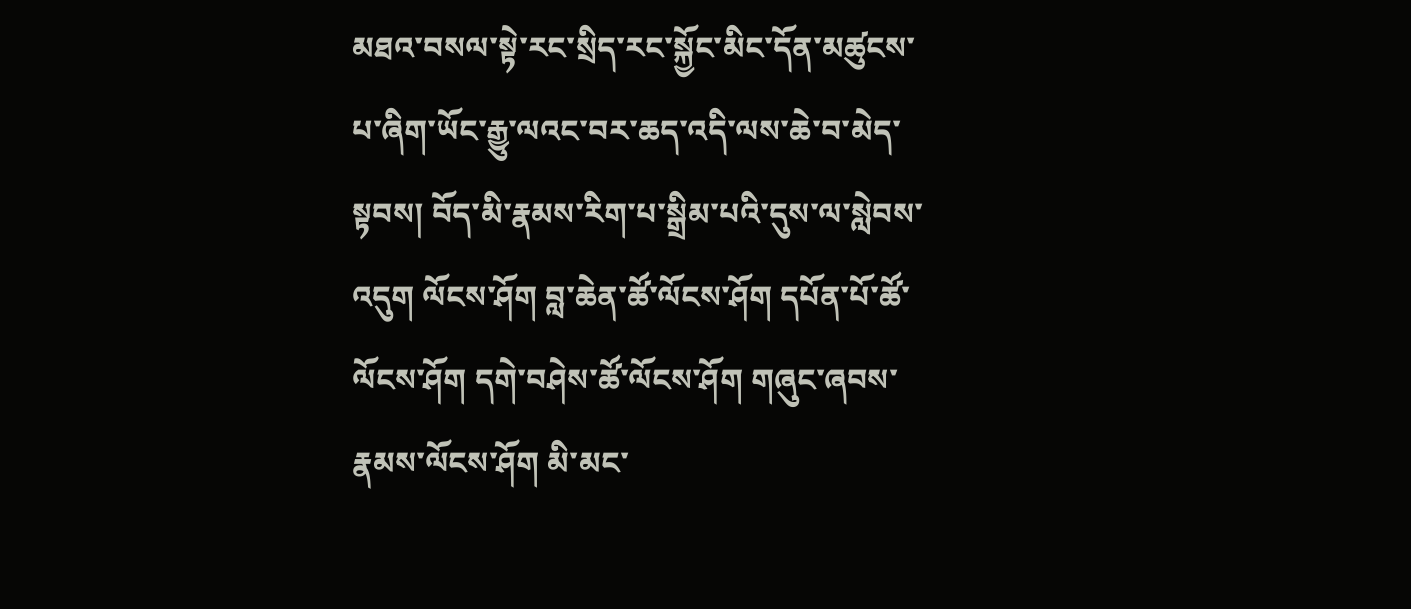མཐའ་བསལ་སྟེ་རང་སྲིད་རང་སྐྱོང་མིང་དོན་མཚུངས་པ་ཞིག་ཡོང་རྒྱུ་ལའང་བར་ཆད་འདི་ལས་ཆེ་བ་མེད་སྟབས། བོད་མི་རྣམས་རིག་པ་སྒྲིམ་པའི་དུས་ལ་སླེབས་འདུག ལོངས་ཤོག བླ་ཆེན་ཚོ་ལོངས་ཤོག དཔོན་པོ་ཚོ་ལོངས་ཤོག དགེ་བཤེས་ཚོ་ལོངས་ཤོག གཞུང་ཞབས་རྣམས་ལོངས་ཤོག མི་མང་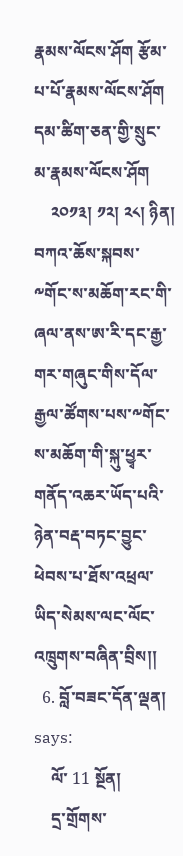རྣམས་ལོངས་ཤོག རྩོམ་པ་པོ་རྣམས་ལོངས་ཤོག དམ་ཚིག་ཅན་གྱི་སྲུང་མ་རྣམས་ལོངས་ཤོག
    ༢༠༡༣། ༡༢། ༢༨། ཉིན། བཀའ་ཆོས་སྐབས་༸གོང་ས་མཆོག་རང་གི་ཞལ་ནས་ཨ་རི་དང་རྒྱ་གར་གཞུང་གིས་དོལ་རྒྱལ་ཚོགས་པས་༸གོང་ས་མཆོག་གི་སྐུ་ཕྱྭར་གནོད་འཆར་ཡོད་པའི་ཉེན་བརྡ་བཏང་བྱུང་ཕེབས་པ་ཐོས་འཕྲལ་ཡིད་སེམས་ལང་ལོང་འཁྲུགས་བཞིན་བྲིས།།
  6. བློ་བཟང་དོན་ལྡན། says:
    ལོ་ 11 སྔོན།
    དྲ་གྲོགས་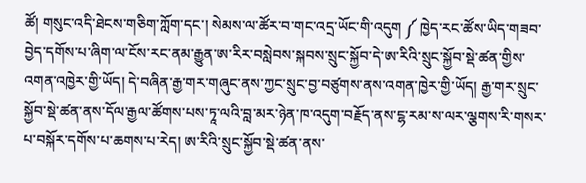ཚོ། གསུང་འདི་ཐེངས་གཅིག་ཀློག་དང་། སེམས་ལ་ཚོར་བ་གང་འདྲ་ཡོང་གི་འདུག ༼ ཁྱེད་རང་ཚོས་ཡིད་གཟབ་བྱེད་དགོས་པ་ཞིག་ལ་ངོས་རང་ནམ་རྒྱུན་ཨ་རིར་བསླེབས་སྐབས་སྲུང་སྐྱོབ་དེ་ཨ་རིའི་སྲུང་སྐྱོབ་སྡེ་ཚན་གྱིས་འགན་འཁྱེར་གྱི་ཡོད། དེ་བཞིན་རྒྱ་གར་གཞུང་ནས་ཀྱང་སྲུང་བྱ་བཙུགས་ནས་འགན་ཁྱེར་གྱི་ཡོད། རྒྱ་གར་སྲུང་སྐྱོབ་སྡེ་ཚན་ནས་དོལ་རྒྱལ་ཚོགས་པས་ཏཱ་ལའི་བླ་མར་ཉེན་ཁ་འདུག་བརྗོད་ནས་ངྷ་རམ་ས་ལར་ལྕགས་རི་གསར་པ་བསྐོར་དགོས་པ་ཆགས་པ་རེད། ཨ་རིའི་སྲུང་སྐྱོབ་སྡེ་ཚན་ནས་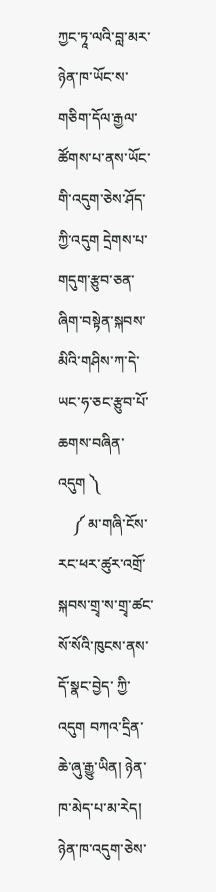ཀྱང་ཏཱ་ལའི་བླ་མར་ཉེན་ཁ་ཡོང་ས་གཅིག་དོལ་རྒྱལ་ཚོགས་པ་ནས་ཡོང་གི་འདུག་ཅེས་ཤོད་ཀྱི་འདུག དྲེགས་པ་གདུག་རྩུབ་ཅན་ཞིག་བསྟེན་སྐབས་མིའི་གཤིས་ཀ་དེ་ཡང་ཧ་ཅང་རྩུབ་པོ་ཆགས་བཞིན་འདུག ༽
    ༼ མ་གཞི་ངོས་རང་ཕར་ཚུར་འགྲོ་སྐབས་གྲྭ་ས་གྲྭ་ཚང་སོ་སོའི་ཁུངས་ནས་དོ་སྣང་བྱེད་ ཀྱི་འདུག བཀའ་དྲིན་ཆེ་ཞུ་རྒྱུ་ཡིན། ཉེན་ཁ་མེད་པ་མ་རེད། ཉེན་ཁ་འདུག་ཅེས་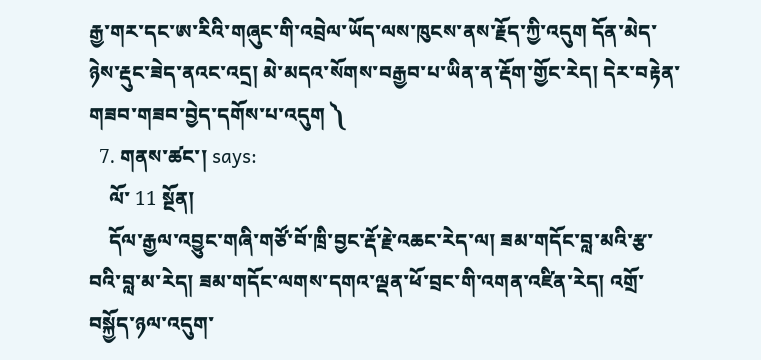རྒྱ་གར་དང་ཨ་རིའི་གཞུང་གི་འབྲེལ་ཡོད་ལས་ཁུངས་ནས་རྗོད་ཀྱི་འདུག དོན་མེད་ཉེས་རྡུང་ཟེད་ནའང་འདྲ། མེ་མདའ་སོགས་བརྒྱབ་པ་ཡིན་ན་རྡོག་གྱོང་རེད། དེར་བརྟེན་གཟབ་གཟབ་བྱེད་དགོས་པ་འདུག ༽
  7. གནས་ཚང་། says:
    ལོ་ 11 སྔོན།
    དོལ་རྒྱལ་འབྱུང་གཞི་གཙོ་བོ་ཁྲི་བྱང་རྡོ་རྗེ་འཆང་རེད་ལ། ཟམ་གདོང་བླ་མའི་རྩ་བའི་བླ་མ་རེད། ཟམ་གདོང་ལགས་དགའ་ལྡན་ཕོ་བྲང་གི་འགན་འཛིན་རེད། འགྲོ་བསྐྱོད་ཉལ་འདུག་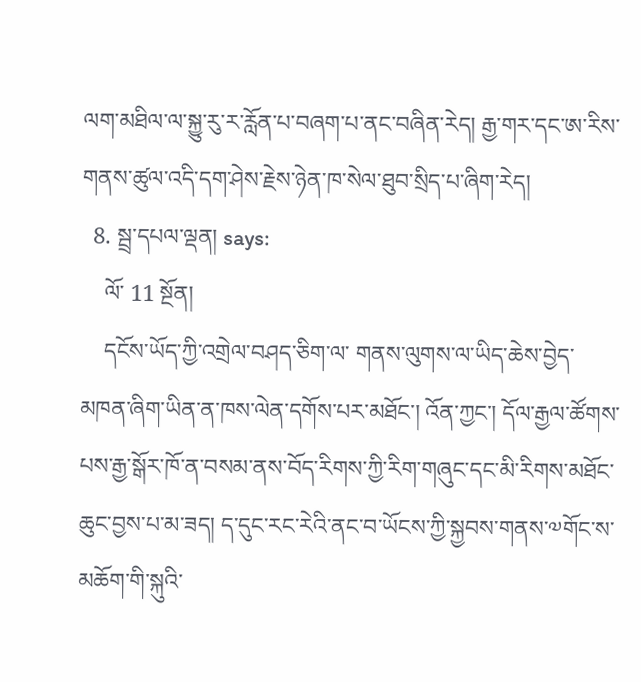ལག་མཐིལ་ལ་སྐྱུ་རུ་ར་རློན་པ་བཞག་པ་ནང་བཞིན་རེད། རྒྱ་གར་དང་ཨ་རིས་གནས་ཚུལ་འདི་དག་ཤེས་རྗེས་ཉེན་ཁ་སེལ་ཐུབ་སྲིད་པ་ཞིག་རེད།
  8. སྦྲ་དཔལ་ལྡན། says:
    ལོ་ 11 སྔོན།
    དངོས་ཡོད་ཀྱི་འགྲེལ་བཤད་ཅིག་ལ་ གནས་ལུགས་ལ་ཡིད་ཆེས་བྱེད་མཁན་ཞིག་ཡིན་ན་ཁས་ལེན་དགོས་པར་མཐོང་། འོན་ཀྱང་། དོལ་རྒྱལ་ཚོགས་པས་རྒྱ་སྒོར་ཁོ་ན་བསམ་ནས་བོད་རིགས་ཀྱི་རིག་གཞུང་དང་མི་རིགས་མཐོང་ཆུང་བྱས་པ་མ་ཟད། ད་དུང་རང་རེའི་ནང་བ་ཡོངས་ཀྱི་སྐྱབས་གནས་༧གོང་ས་མཆོག་གི་སྐུའི་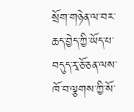སྲོག་གཉེན་ལ་བར་ཆད་བྱེད་ཀྱི་ཡོད་པ་བདུད་རྭ་ཅོ་ཅན་ལས་ཁོ་བ་ལྕགས་ཀྱི་སོ་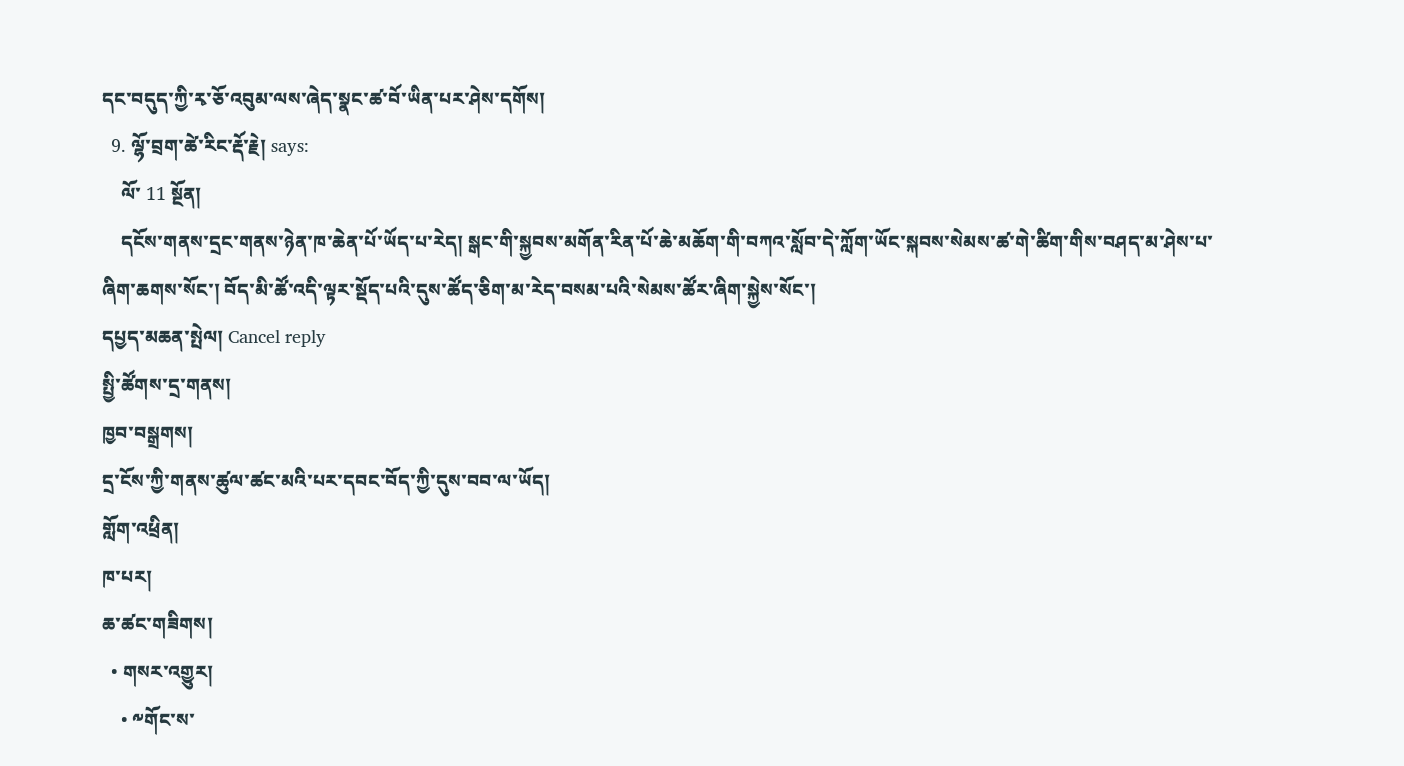དང་བདུད་ཀྱི་རྭ་ཅོ་འབུམ་ལས་ཞེད་སྣང་ཚ་བོ་ཡིན་པར་ཤེས་དགོས།
  9. ལྷོ་བྲག་ཚེ་རིང་རྡོ་རྗེ། says:
    ལོ་ 11 སྔོན།
    དངོས་གནས་དྲང་གནས་ཉེན་ཁ་ཆེན་པོ་ཡོད་པ་རེད། སྒང་གི་སྐྱབས་མགོན་རིན་པོ་ཆེ་མཆོག་གི་བཀའ་སློབ་དེ་ཀློག་ཡོང་སྐབས་སེམས་ཚ་གེ་ཚིག་གིས་བཤད་མ་ཤེས་པ་ཞིག་ཆགས་སོང་། བོད་མི་ཚོ་འདི་ལྟར་སྡོད་པའི་དུས་ཚོད་ཅིག་མ་རེད་བསམ་པའི་སེམས་ཚོར་ཞིག་སྐྱེས་སོང་།
དཔྱད་མཆན་སྤེལ། Cancel reply
སྤྱི་ཚོགས་དྲ་གནས།
ཁྱབ་བསྒྲགས།
དྲ་ངོས་ཀྱི་གནས་ཚུལ་ཚང་མའི་པར་དབང་བོད་ཀྱི་དུས་བབ་ལ་ཡོད།
གློག་འཕྲིན།
ཁ་པར།
ཆ་ཚང་གཟིགས།
  • གསར་འགྱུར།
    • ༸གོང་ས་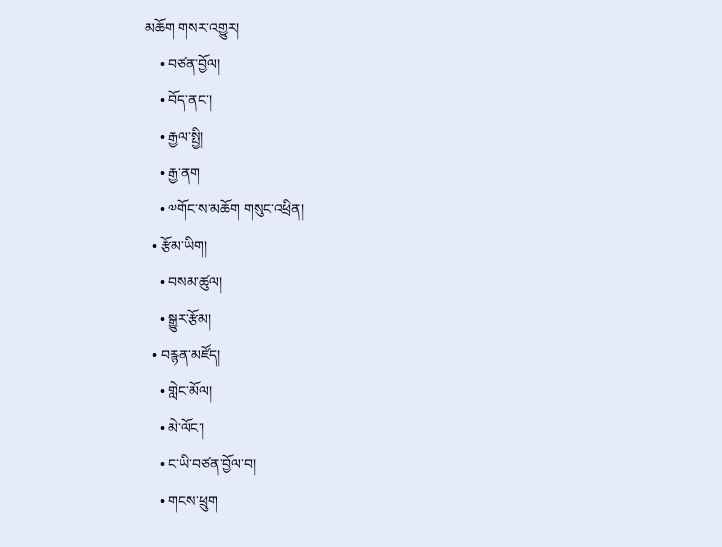མཆོག གསར་འགྱུར།
    • བཙན་བྱོལ།
    • བོད་ནང་།
    • རྒྱལ་སྤྱི།
    • རྒྱ་ནག
    • ༧གོང་ས་མཆོག གསུང་འཕྲིན།
  • རྩོམ་ཡིག།
    • བསམ་ཚུལ།
    • སྒྱུར་རྩོམ།
  • བརྙན་མཛོད།
    • གླེང་མོལ།
    • མེ་ལོང་།
    • ང་ཡི་བཙན་བྱོལ་བ།
    • གངས་ཕྲུག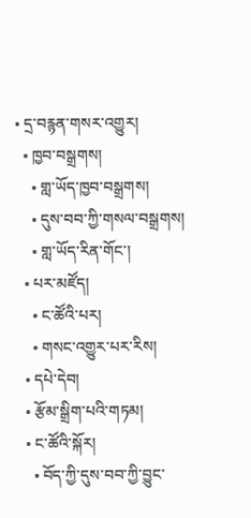• དྲ་བརྙན་གསར་འགྱུར།
  • ཁྱབ་བསྒྲགས།
    • གླ་ཡོད་ཁྱབ་བསྒྲགས།
    • དུས་བབ་ཀྱི་གསལ་བསྒྲགས།
    • གླ་ཡོད་རིན་གོང་།
  • པར་མཛོད།
    • ང་ཚོའི་པར།
    • གསང་འགྱུར་པར་རིས།
  • དཔེ་དེབ།
  • རྩོམ་སྒྲིག་པའི་གཏམ།
  • ང་ཚོའི་སྐོར།
    • བོད་ཀྱི་དུས་བབ་ཀྱི་བྱུང་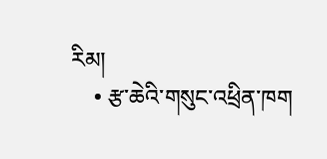རིམ།
    • རྩ་ཆེའི་གསུང་འཕྲིན་ཁག